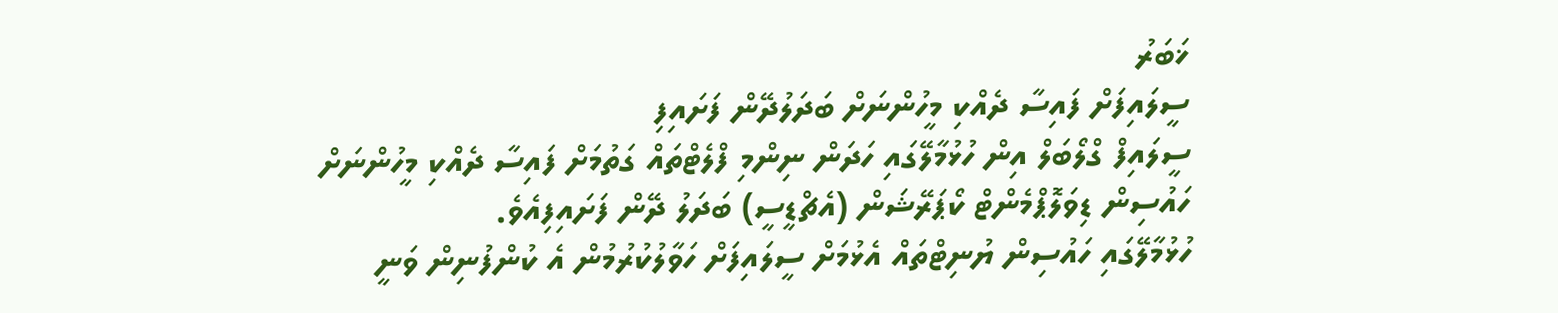ޚަބަރު
ސީލައިފަށް ފައިސާ ދެއްކި މީހުންނަށް ބަދަލުދޭން ފަށައިފި
ސީލައިފް ގްލޯބަލް އިން ހުޅުމާލޭގައި ހަދަން ނިންމި ފްލެޓްތައް ގަތުމަށް ފައިސާ ދެއްކި މީހުންނަށް ހައުސިން ޑިވަލޮޕްމެންޓް ކޯޕަރޭޝަން (އެޗްޑީސީ) ބަދަލު ދޭން ފަށައިފިއެވެ.
ހުޅުމާލޭގައި ހައުސިން ޔުނިޓްތައް އެޅުމަށް ސީލައިފަށް ހަވާލުކުރުމުން އެ ކުންފުނިން ވަނީ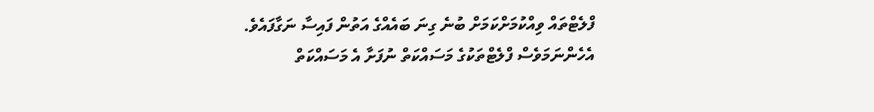ފްލެޓްތައް ވިއްކުމަށްކަމަށް ބުނެ ގިނަ ބައެއްގެ އަތުން ފައިސާ ނަގާފައެވެ. އެހެންނަމަވެސް ފްލެޓްތަކުގެ މަސައްކަތް ނުފަށާ އެ މަސައްކަތް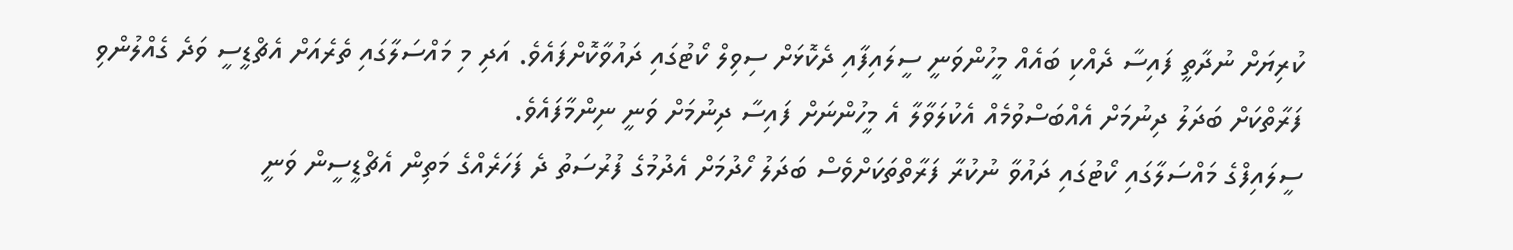ކުރިޔަށް ނުދާތީ ފައިސާ ދެއްކި ބައެއް މީހުންވަނީ ސީލައިފާއި ދެކޮޅަށް ސިވިލް ކޯޓުގައި ދައުވާކޮށްފައެވެ. އަދި މި މައްސަލާގައި ތެރެއަށް އެޗްޑީސީ ވަދެ ގެއްލުންވި ފަރާތްކަށް ބަދަލު ދިނުމަށް އެއްބަސްވުމެއް އެކުލަވާލާ އެ މީހުންނަށް ފައިސާ ދިނުމަށް ވަނީ ނިންމާފައެވެ.
ސީލައިފްގެ މައްސަލާގައި ކޯޓުގައި ދައުވާ ނުކުރާ ފަރާތްތަކަށްވެސް ބަދަލު ހޯދުމަށް އެދުމުގެ ފުރުސަތު ދެ ފަހަރެއްގެ މަތިން އެޗްޑީސީން ވަނީ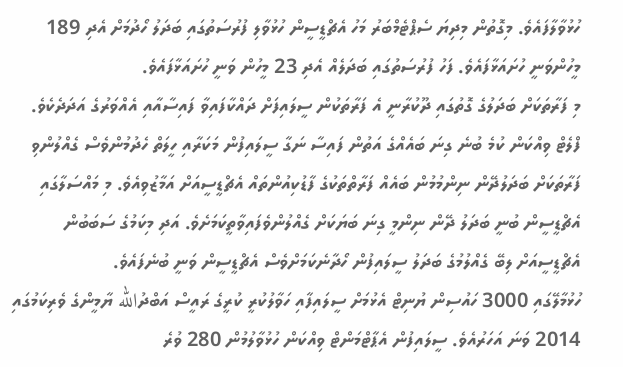ހުޅުވާލާފައެވެ. މިގޮތުން މިދިޔަ ސެޕްޓެމްބަރު މަހު އެޗްޑީސީން ހުޅުވާލި ފުރުސަތުގައި ބަދަލު ހޯދުމަށް އެދި 189 މީހުންވަނީ ހުށައަޅާފައެވެ. ފަހު ފުރުސަތުގައި ބަދަލެއް އެދި 23 މީހުން ވަނީ ހުށައަޅާފައެވެ.
މި ފަރާތަކަށް ބަދަލުގެ ގޮތުގައި ދޫކުރާނީ އެ ފަރާތަކުން ސީލައިފަށް ދައްކާފައިވާ ފައިސާއާއި އެއްވަރުގެ އަދަދެކެވެ.
ފްލެޓް ވިއްކަން ކުމެ ބުނެ ގިނަ ބައެއްގެ އަތުން ފައިސާ ނަގާ ސީލައިފުން މަކަރާއި ހީލަތް ހެދުމުންވެސް ގެއްލުންވި ފަރާތަކަށް ބަދަލުދޭން ނިންމުމުން ބައެއް ފަރާތްތަކުގެ ފާޑުކިއުންތައް އެޗްޑީސީއަށް އަމާޒުވިއެވެ. މި މައްސަލާގައި އެޗްޑީސީން ބުނީ ބަދަލު ދޭން ނިންމީ ގިނަ ބަޔަކަށް ގެއްލުންވެފައިވާތީކަމަށެވެ. އަދި މިކަމުގެ ސަބަބުން އެޗްޑީސީއަށް ލިބޭ ގެއްލުމުގެ ބަދަލު ސީލައިފުން ހޯދާނެކަމަށްވެސް އެޗްޑީސީން ވަނީ ބުނެފައެވެ.
ހުޅުމާލޭގައި 3000 ހައުސިން ޔުނިޓް އެޅުމަށް ސީލައިފާއި ހަވާލުކުރީ ކުރީގެ ރައީސް އަބްދުالله ޔާމީންގެ ވެރިކަމުގައި 2014 ވަނަ އަހަރުއެވެ. ސީލައިފުން އެޕާޓްމަންޓް ވިއްކަން ހުޅުވާލުމުން 280 ވުރެ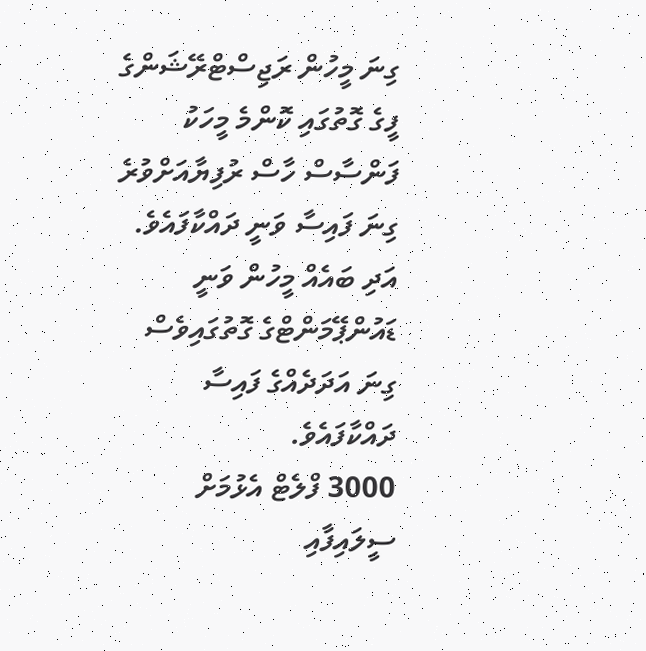ގިނަ މީހުން ރަޖިސްޓްރޭޝަންގެ ފީގެ ގޮތުގައި ކޮންމެ މީހަކު ފަންސާސް ހާސް ރުފިޔާއަށްވުރެ ގިނަ ފައިސާ ވަނީ ދައްކާފައެވެ. އަދި ބައެއް މީހުން ވަނީ ޑައުންޕޭމަންޓްގެ ގޮތުގައިވެސް ގިނަ އަދަދެއްގެ ފައިސާ ދައްކާފައެވެ.
3000 ފްލެޓް އެޅުމަށް ސީލައިފާއި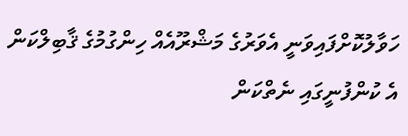ހަވާލުކޮށްފައިވަނީ އެވަރުގެ މަޝްރޫއެއް ހިންގުމުގެ ޤާބިލްކަން އެ ކުންފުނީގައި ނެތްކަން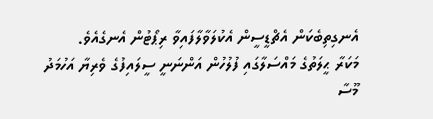އެނގިތިބެކަން އެޗްޑީސީން އެކުލަވާލާފައިވާ ރިޕޯޓުން އެނގެއެވެ.
މަކަރާ ޙީލަތުގެ މައްސަލާގައި ފުލުހުން އަންނަނީ ސީލައިފުގެ ވެރިޔާ އަހުމަދު މޫސާ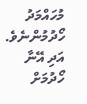މުހައްމަދު ހޯދުމުންނެވެ. އަދި އޭނާ ހޯދުމަށް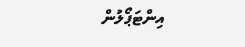އިންޓަޕޯލުން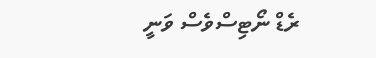ރެޑް ނޯޓިސްވެސް ވަނީ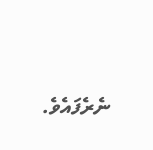ނެރެފައެވެ.